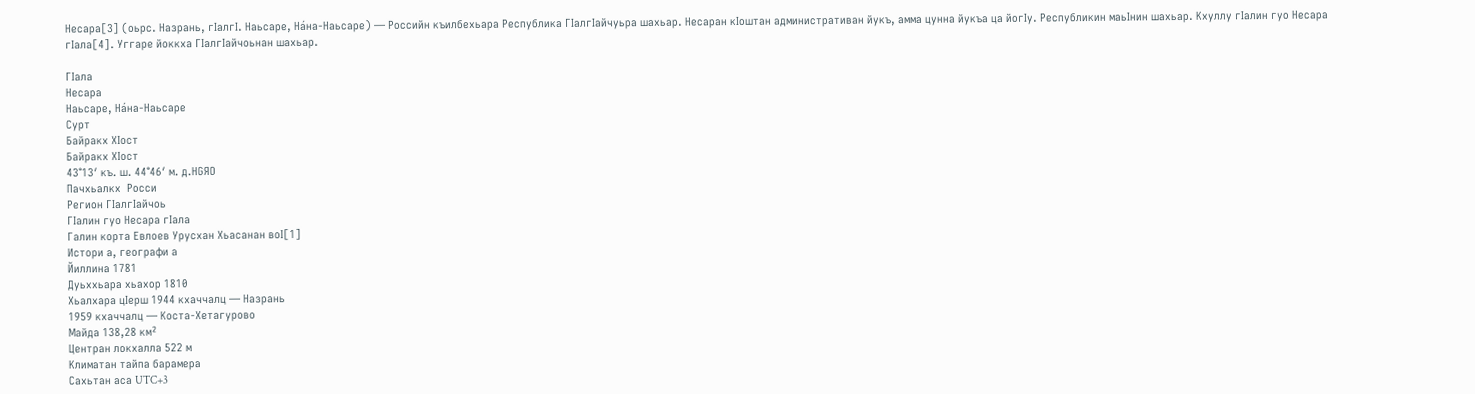Несара[3] (оьрс. Назрань, гӀалгӀ. Наьсаре, На́на-Наьсаре) — Российн къилбехьара Республика ГӀалгӀайчуьра шахьар. Несаран кӀоштан административан йукъ, амма цунна йукъа ца йогӀу. Республикин маьӀнин шахьар. Кхуллу гӀалин гуо Несара гӀала[4]. Уггаре йоккха ГӀалгӀайчоьнан шахьар.

ГӀала
Несара
Наьсаре, На́на-Наьсаре
Сурт
Байракх ХӀост
Байракх ХӀост
43°13′ къ. ш. 44°46′ м. д.HGЯO
Пачхьалкх  Росси
Регион ГӀалгӀайчоь
ГӀалин гуо Несара гӀала
Галин корта Евлоев Урусхан Хьасанан воӀ[1]
Истори а, географи а
Йиллина 1781
Дуьххьара хьахор 1810
Хьалхара цӀерш 1944 кхаччалц — Назрань
1959 кхаччалц — Коста-Хетагурово
Майда 138,28 км²
Центран локхалла 522 м
Климатан тайпа барамера
Сахьтан аса UTC+3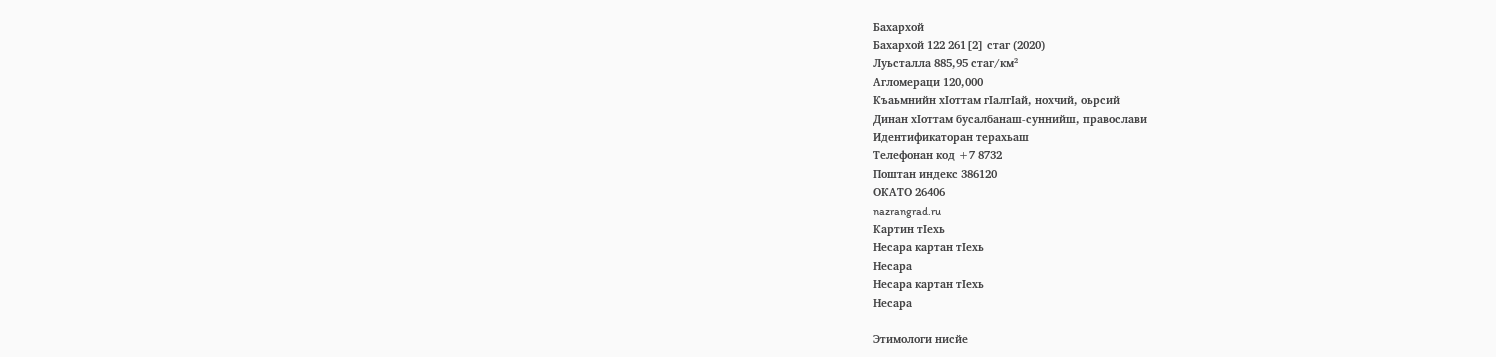Бахархой
Бахархой 122 261[2] стаг (2020)
Луьсталла 885,95 стаг/км²
Агломераци 120,000
Къаьмнийн хӀоттам гӀалгӀай, нохчий, оьрсий
Динан хӀоттам бусалбанаш-суннийш, православи
Идентификаторан терахьаш
Телефонан код +7 8732
Поштан индекс 386120
ОКАТО 26406
nazrangrad.ru
Картин тӀехь
Несара картан тӀехь
Несара
Несара картан тӀехь
Несара

Этимологи нисйе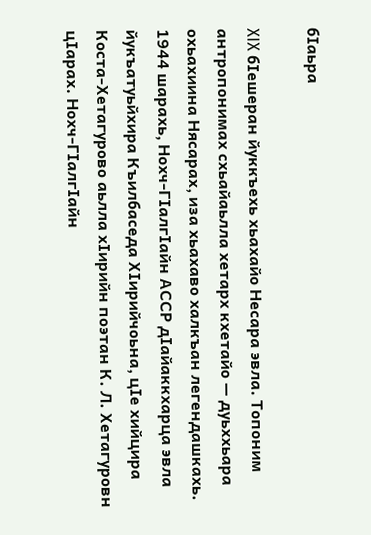бӀаьра

XIX бӀешеран йуккъехь хьахайо Несара эвла. Топоним антропонимах схьайаьлла хетарх кхетайо — дуьххьара охьахиина Нясарах, иза хьахаво халкъан легендашкахь. 1944 шарахь, Нохч-ГӀалгӀайн АССР дӀайаккхарца эвла йукъатуьйхира Къилбаседа ХӀирийчоьна, цӀе хийцира Коста-Хетагурово аьлла хӀирийн поэтан К. Л. Хетагуровн цӀарах. Нохч-ГӀалгӀайн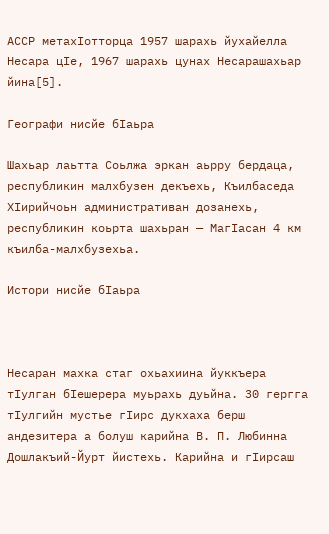АССР метахӀотторца 1957 шарахь йухайелла Несара цӀе, 1967 шарахь цунах Несарашахьар йина[5].

Географи нисйе бӀаьра

Шахьар лаьтта Соьлжа эркан аьрру бердаца, республикин малхбузен декъехь, Къилбаседа ХӀирийчоьн административан дозанехь, республикин коьрта шахьран — МагӀасан 4 км къилба-малхбузехьа.

Истори нисйе бӀаьра



Несаран махка стаг охьахиина йуккъера тӀулган бӀешерера муьрахь дуьйна. 30 гергга тӀулгийн мустье гӀирс дукхаха берш андезитера а болуш карийна В. П. Любинна Дошлакъий-Йурт йистехь. Карийна и гӀирсаш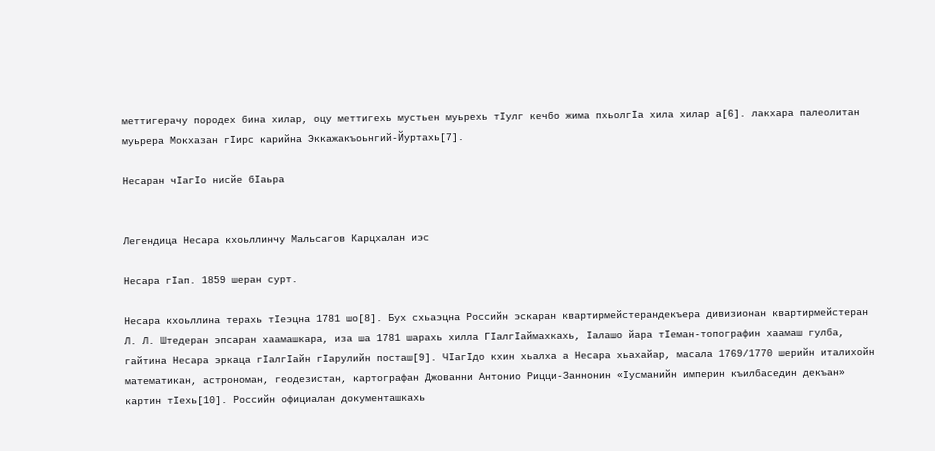меттигерачу породех бина хилар, оцу меттигехь мустьен муьрехь тӀулг кечбо жима пхьолгӀа хила хилар а[6]. лакхара палеолитан муьрера Мокхазан гӀирс карийна Эккажакъоьнгий-Йуртахь[7].

Несаран чӀагӀо нисйе бӀаьра


Легендица Несара кхоьллинчу Мальсагов Карцхалан иэс

Несара гӀап. 1859 шеран сурт.

Несара кхоьллина терахь тӀеэцна 1781 шо[8]. Бух схьаэцна Российн эскаран квартирмейстерандекъера дивизионан квартирмейстеран Л. Л. Штедеран эпсаран хаамашкара, иза ша 1781 шарахь хилла ГӀалгӀаймахкахь, Ӏалашо йара тӀеман-топографин хаамаш гулба, гайтина Несара эркаца гӀалгӀайн гӀарулийн посташ[9]. ЧӀагӀдо кхин хьалха а Несара хьахайар, масала 1769/1770 шерийн италихойн математикан, астрономан, геодезистан, картографан Джованни Антонио Рицци-Заннонин «Ӏусманийн империн къилбаседин декъан» картин тӀехь[10]. Российн официалан документашкахь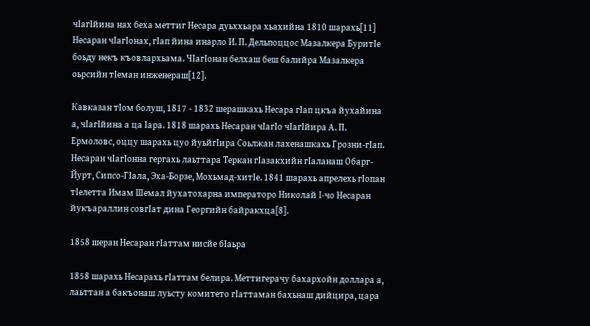чӀагӀйина нах беха меттиг Несара дуьххьара хьахийна 1810 шарахь[11] Несаран чӀагӀонах, гӀап йина инарло И. П. Дельпоццос Мазалкера БуритӀе боьду некъ къовлархьама. ЧӀагӀонан белхаш беш балийра Мазалкера оьрсийн тӀеман инженераш[12].

Кавказан тӀом болуш, 1817 - 1832 шерашкахь Несара гӀап цкъа йухайина а, чӀагӀйина а ца Ӏара. 1818 шарахь Несаран чӀагӀо чӀагӀйира А. П. Ермоловс, оццу шарахь цуо йуьйгӀира Соьлжан лахенашкахь Грозни-гӀап. Несаран чӀагӀонна гергахь лаьттара Теркан гӀазакхийн гӀаланаш Обарг-Йурт, Сипсо-ГӀала, Эха-Борзе, Мохьмад-хитӀе. 1841 шарахь апрелехь гӀопан тӀелетта Имам Шемал йухатохарна императоро Николай I-чо Несаран йукъараллин совгӀат дина Георгийн байракхца[8].

1858 шеран Несаран гӀаттам нисйе бӀаьра

1858 шарахь Несарахь гӀаттам белира. Меттигерачу бахархойн доллара а, лаьттан а бакъонаш луьсту комитето гӀаттаман бахьнаш дийцира, цара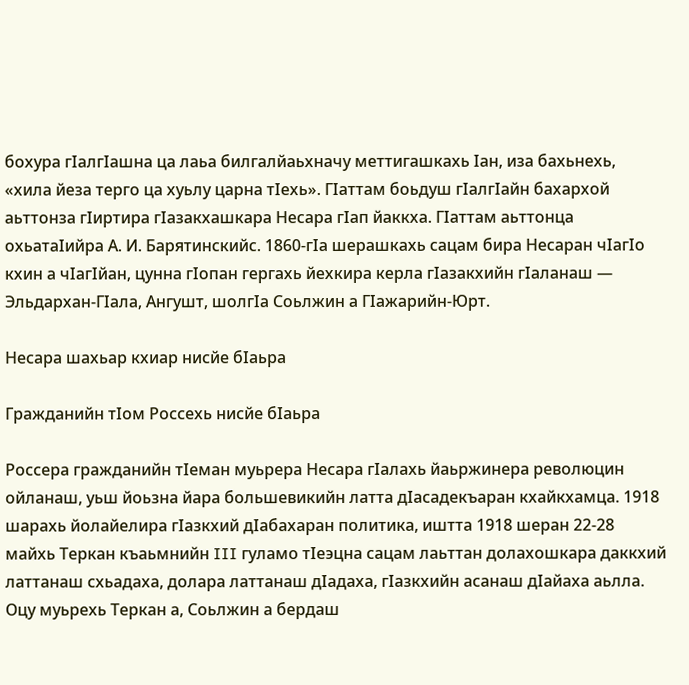бохура гӀалгӀашна ца лаьа билгалйаьхначу меттигашкахь Ӏан, иза бахьнехь, «хила йеза терго ца хуьлу царна тӀехь». ГӀаттам боьдуш гӀалгӀайн бахархой аьттонза гӀиртира гӀазакхашкара Несара гӀап йаккха. ГӀаттам аьттонца охьатаӀийра А. И. Барятинскийс. 1860-гӀа шерашкахь сацам бира Несаран чӀагӀо кхин а чӀагӀйан, цунна гӀопан гергахь йехкира керла гӀазакхийн гӀаланаш — Эльдархан-ГӀала, Ангушт, шолгӀа Соьлжин а ГӀажарийн-Юрт.

Несара шахьар кхиар нисйе бӀаьра

Гражданийн тӀом Россехь нисйе бӀаьра

Россера гражданийн тӀеман муьрера Несара гӀалахь йаьржинера революцин ойланаш, уьш йоьзна йара большевикийн латта дӀасадекъаран кхайкхамца. 1918 шарахь йолайелира гӀазкхий дӀабахаран политика, иштта 1918 шеран 22-28 майхь Теркан къаьмнийн III гуламо тӀеэцна сацам лаьттан долахошкара даккхий латтанаш схьадаха, долара латтанаш дӀадаха, гӀазкхийн асанаш дӀайаха аьлла. Оцу муьрехь Теркан а, Соьлжин а бердаш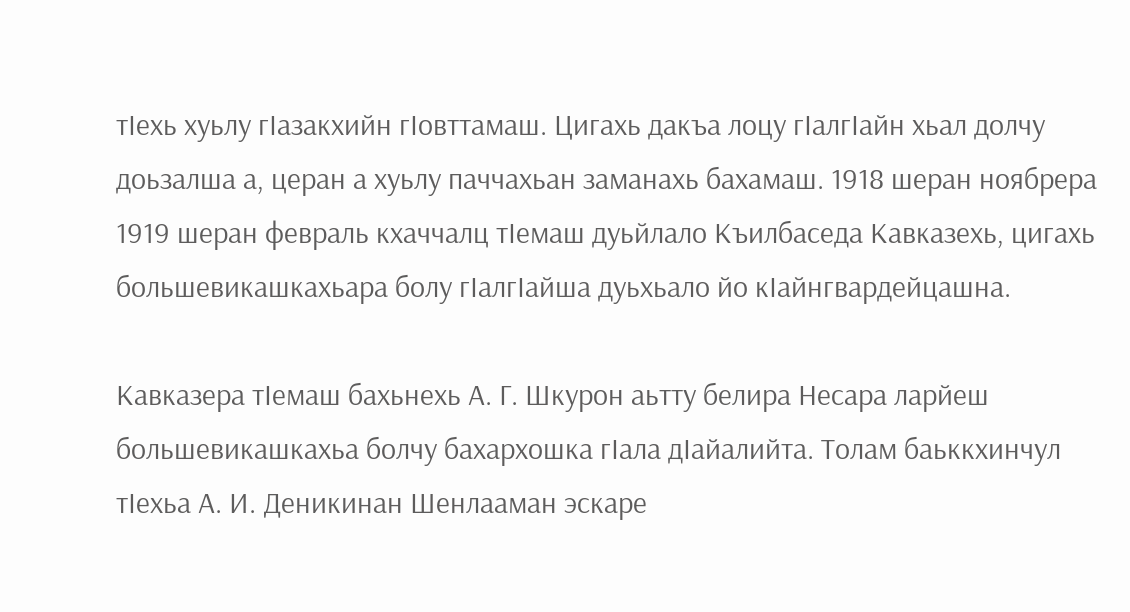тӀехь хуьлу гӀазакхийн гӀовттамаш. Цигахь дакъа лоцу гӀалгӀайн хьал долчу доьзалша а, церан а хуьлу паччахьан заманахь бахамаш. 1918 шеран ноябрера 1919 шеран февраль кхаччалц тӀемаш дуьйлало Къилбаседа Кавказехь, цигахь большевикашкахьара болу гӀалгӀайша дуьхьало йо кӀайнгвардейцашна.

Кавказера тӀемаш бахьнехь А. Г. Шкурон аьтту белира Несара ларйеш большевикашкахьа болчу бахархошка гӀала дӀайалийта. Толам баьккхинчул тӀехьа А. И. Деникинан Шенлааман эскаре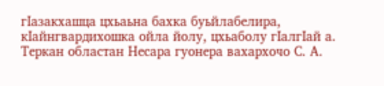гӀазакхашца цхьаьна бахка буьйлабелира, кӀайнгвардихошка ойла йолу, цхьаболу гӀалгӀай а. Теркан областан Несара гуонера вахархочо С. А.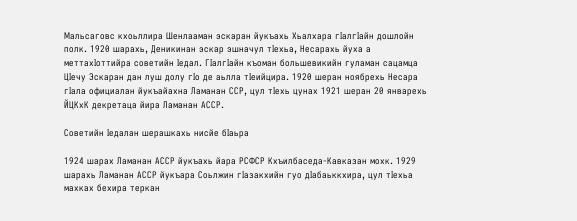Мальсаговс кхоьллира Шенлааман эскаран йукъахь Хьалхара гӀалгӀайн дошлойн полк. 1920 шарахь, Деникинан эскар эшначул тӀехьа, Несарахь йуха а меттахӀоттийра советийн Ӏедал. ГӀалгӀайн къоман большевикийн гуламан сацамца ЦӀечу Эскаран дан луш долу гӀо де аьлла тӀеийцира. 1920 шеран ноябрехь Несара гӀала официалан йукъайахна Ламанан ССР, цул тӀехь цунах 1921 шеран 20 январехь ЙЦКхК декретаца йира Ламанан АССР.

Советийн Ӏедалан шерашкахь нисйе бӀаьра

1924 шарах Ламанан АССР йукъахь йара РСФСР Кхъилбаседа-Кавказан мохк. 1929 шарахь Ламанан АССР йукъара Соьлжин гӀазакхийн гуо дӀабаьккхира, цул тӀехьа махках бехира теркан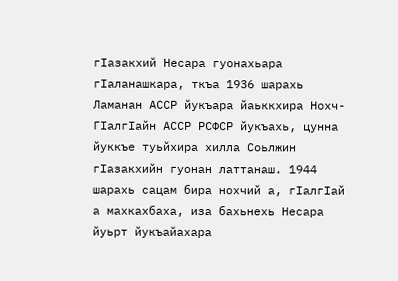гӀазакхий Несара гуонахьара гӀаланашкара, ткъа 1936 шарахь Ламанан АССР йукъара йаьккхира Нохч-ГӀалгӀайн АССР РСФСР йукъахь, цунна йуккъе туьйхира хилла Соьлжин гӀазакхийн гуонан латтанаш. 1944 шарахь сацам бира нохчий а, гӀалгӀай а махкахбаха, иза бахьнехь Несара йуьрт йукъайахара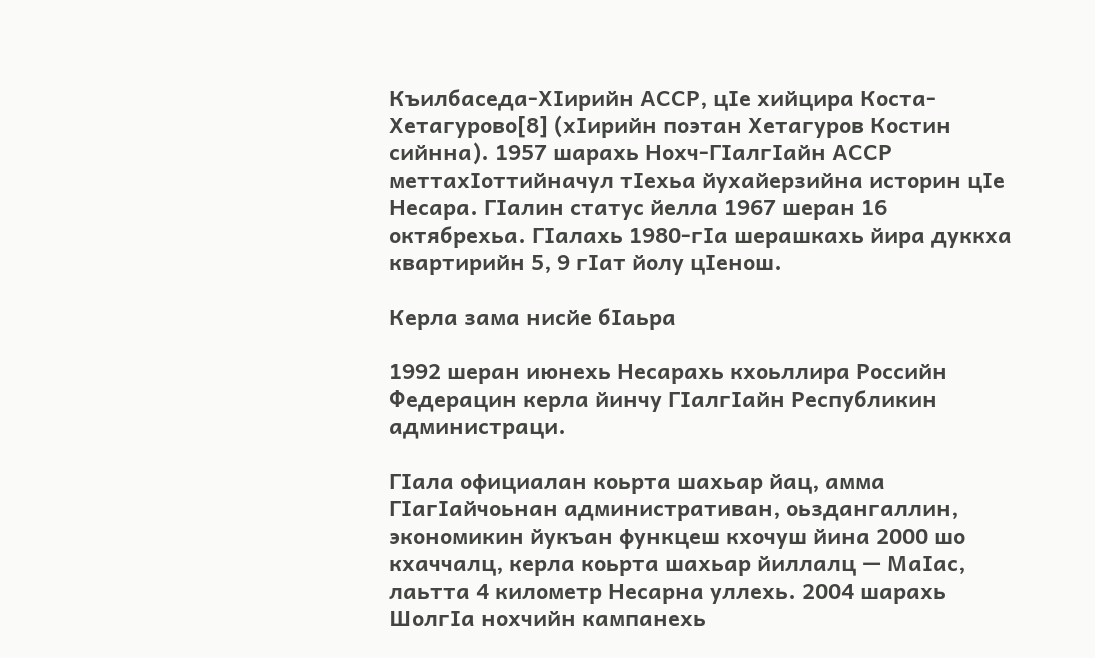Къилбаседа-ХӀирийн АССР, цӀе хийцира Коста-Хетагурово[8] (хӀирийн поэтан Хетагуров Костин сийнна). 1957 шарахь Нохч-ГӀалгӀайн АССР меттахӀоттийначул тӀехьа йухайерзийна историн цӀе Несара. ГӀалин статус йелла 1967 шеран 16 октябрехьа. ГӀалахь 1980-гӀа шерашкахь йира дуккха квартирийн 5, 9 гӀат йолу цӀенош.

Керла зама нисйе бӀаьра

1992 шеран июнехь Несарахь кхоьллира Российн Федерацин керла йинчу ГӀалгӀайн Республикин администраци.

ГӀала официалан коьрта шахьар йац, амма ГӀагӀайчоьнан административан, оьздангаллин, экономикин йукъан функцеш кхочуш йина 2000 шо кхаччалц, керла коьрта шахьар йиллалц — МаӀас, лаьтта 4 километр Несарна уллехь. 2004 шарахь ШолгӀа нохчийн кампанехь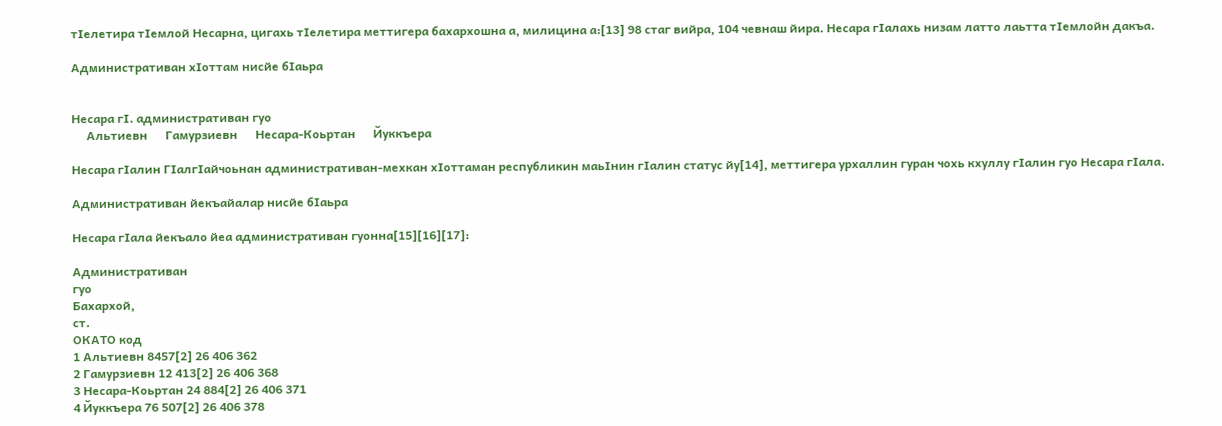тӀелетира тӀемлой Несарна, цигахь тӀелетира меттигера бахархошна а, милицина а:[13] 98 стаг вийра, 104 чевнаш йира. Несара гӀалахь низам латто лаьтта тӀемлойн дакъа.

Административан хӀоттам нисйе бӀаьра


Несара гӀ. административан гуо
     Альтиевн      Гамурзиевн      Несара-Коьртан      Йуккъера

Несара гӀалин ГӀалгӀайчоьнан административан-мехкан хӀоттаман республикин маьӀнин гӀалин статус йу[14], меттигера урхаллин гуран чохь кхуллу гӀалин гуо Несара гӀала.

Административан йекъайалар нисйе бӀаьра

Несара гӀала йекъало йеа административан гуонна[15][16][17]:

Административан
гуо
Бахархой,
ст.
ОКАТО код
1 Альтиевн 8457[2] 26 406 362
2 Гамурзиевн 12 413[2] 26 406 368
3 Несара-Коьртан 24 884[2] 26 406 371
4 Йуккъера 76 507[2] 26 406 378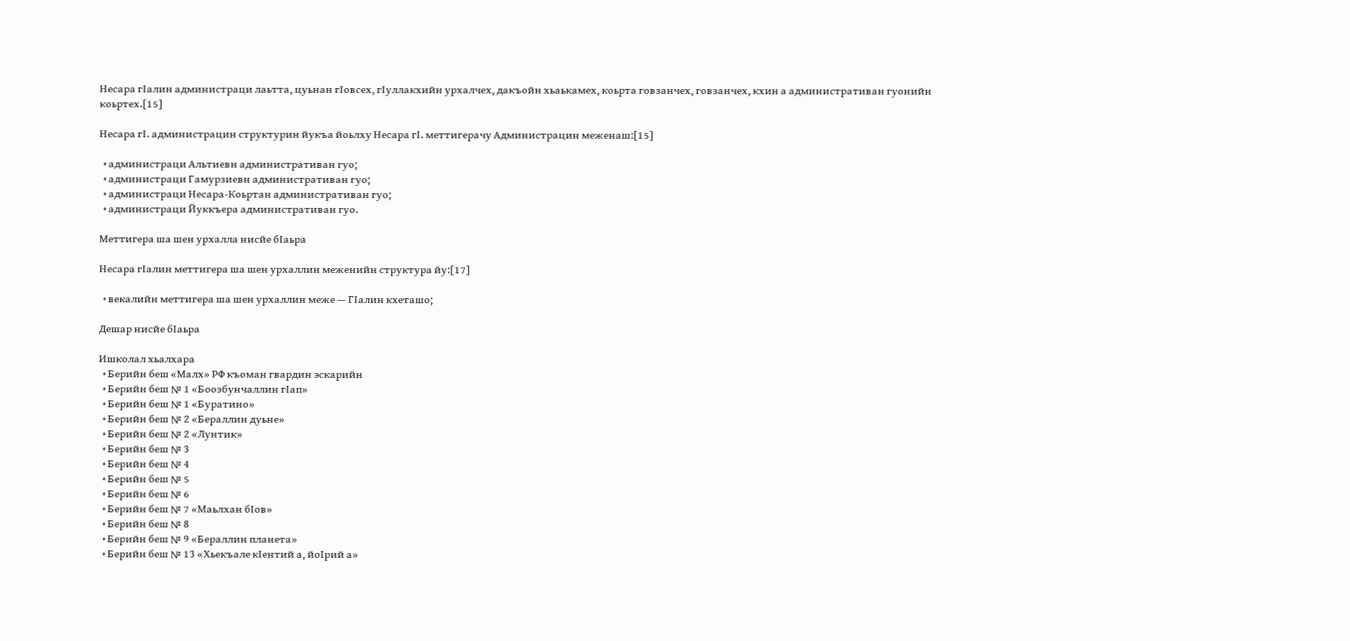Несара гӀалин администраци лаьтта, цуьнан гӀовсех, гӀуллакхийн урхалчех, дакъойн хьаькамех, коьрта говзанчех, говзанчех, кхин а административан гуонийн коьртех.[15]

Несара гӀ. администрацин структурин йукъа йоьлху Несара гӀ. меттигерачу Администрацин меженаш:[15]

  • администраци Альтиевн административан гуо;
  • администраци Гамурзиевн административан гуо;
  • администраци Несара-Коьртан административан гуо;
  • администраци Йуккъера административан гуо.

Меттигера ша шен урхалла нисйе бӀаьра

Несара гӀалин меттигера ша шен урхаллин меженийн структура йу:[17]

  • векалийн меттигера ша шен урхаллин меже — ГӀалин кхеташо;

Дешар нисйе бӀаьра

Ишколал хьалхара
  • Берийн беш «Малх» РФ къоман гвардин эскарийн
  • Берийн беш № 1 «Боозбунчаллин гӀап»
  • Берийн беш № 1 «Буратино»
  • Берийн беш № 2 «Бераллин дуьне»
  • Берийн беш № 2 «Лунтик»
  • Берийн беш № 3
  • Берийн беш № 4
  • Берийн беш № 5
  • Берийн беш № 6
  • Берийн беш № 7 «Маьлхан бӀов»
  • Берийн беш № 8
  • Берийн беш № 9 «Бераллин планета»
  • Берийн беш № 13 «Хьекъале кӀентий а, йоӀрий а»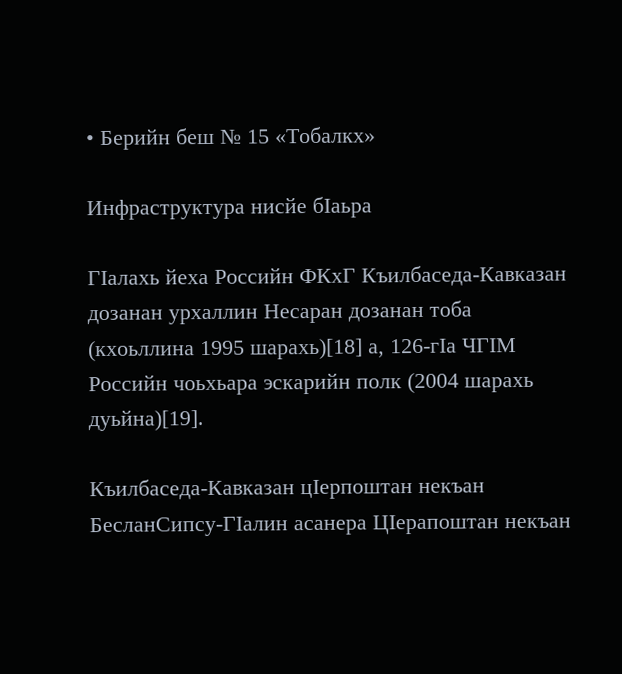• Берийн беш № 15 «Тобалкх»

Инфраструктура нисйе бӀаьра

ГӀалахь йеха Российн ФКхГ Къилбаседа-Кавказан дозанан урхаллин Несаран дозанан тоба (кхоьллина 1995 шарахь)[18] а, 126-гӀа ЧГӀМ Российн чоьхьара эскарийн полк (2004 шарахь дуьйна)[19].

Къилбаседа-Кавказан цӀерпоштан некъан БесланСипсу-ГӀалин асанера ЦӀерапоштан некъан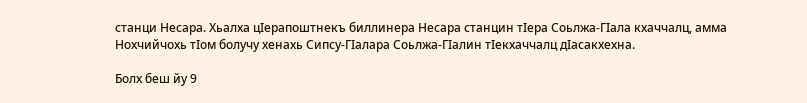станци Несара. Хьалха цӀерапоштнекъ биллинера Несара станцин тӀера Соьлжа-ГӀала кхаччалц, амма Нохчийчохь тӀом болучу хенахь Сипсу-ГӀалара Соьлжа-ГӀалин тӀекхаччалц дӀасакхехна.

Болх беш йу 9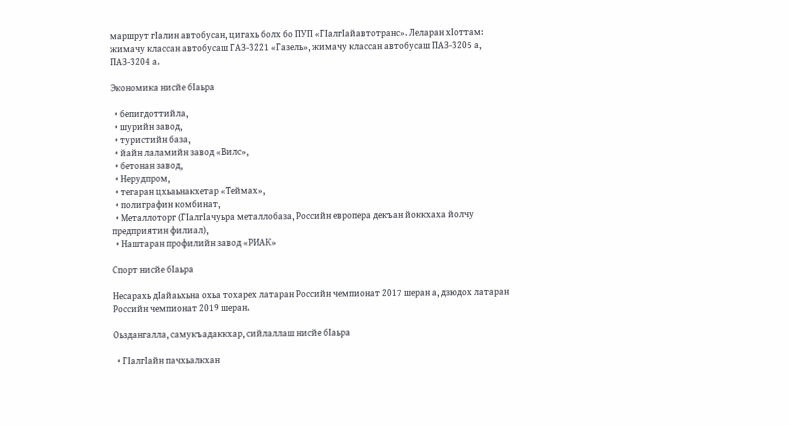маршрут гӀалин автобусан, цигахь болх бо ПУП «ГӀалгӀайавтотранс». Леларан хӀоттам: жимачу классан автобусаш ГАЗ-3221 «Газель», жимачу классан автобусаш ПАЗ-3205 а, ПАЗ-3204 а.

Экономика нисйе бӀаьра

  • бепигдоттийла,
  • шурийн завод,
  • туристийн база,
  • йайн лаламийн завод «Вилс»,
  • бетонан завод,
  • Нерудпром,
  • тегаран цхьаьнакхетар «Теймах»,
  • полиграфин комбинат,
  • Металлоторг (ГӀалгӀачуьра металлобаза, Российн европера декъан йоккхаха йолчу предприятин филиал),
  • Наштаран профилийн завод «РИАК»

Спорт нисйе бӀаьра

Несарахь дӀайаьхьна охьа тохарех латаран Российн чемпионат 2017 шеран а, дзюдох латаран Российн чемпионат 2019 шеран.

Оьздангалла, самукъадаккхар, сийлаллаш нисйе бӀаьра

  • ГӀалгӀайн пачхьалкхан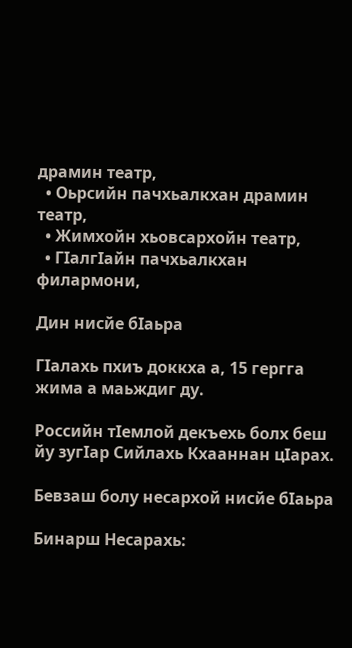драмин театр,
  • Оьрсийн пачхьалкхан драмин театр,
  • Жимхойн хьовсархойн театр,
  • ГӀалгӀайн пачхьалкхан филармони,

Дин нисйе бӀаьра

ГӀалахь пхиъ доккха а, 15 гергга жима а маьждиг ду.

Российн тӀемлой декъехь болх беш йу зугӀар Сийлахь Кхааннан цӀарах.

Бевзаш болу несархой нисйе бӀаьра

Бинарш Несарахь: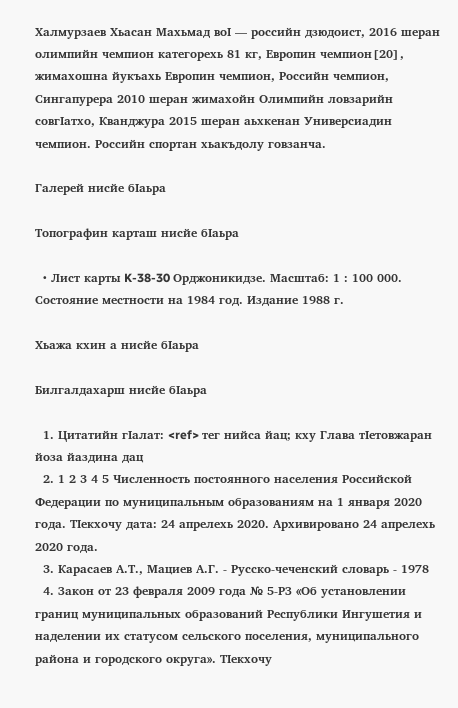Халмурзаев Хьасан Махьмад воӀ — российн дзюдоист, 2016 шеран олимпийн чемпион категорехь 81 кг, Европин чемпион[20], жимахошна йукъахь Европин чемпион, Российн чемпион, Сингапурера 2010 шеран жимахойн Олимпийн ловзарийн совгӀатхо, Кванджура 2015 шеран аьхкенан Универсиадин чемпион. Российн спортан хьакъдолу говзанча.

Галерей нисйе бӀаьра

Топографин карташ нисйе бӀаьра

  • Лист карты K-38-30 Орджоникидзе. Масштаб: 1 : 100 000. Состояние местности на 1984 год. Издание 1988 г.

Хьажа кхин а нисйе бӀаьра

Билгалдахарш нисйе бӀаьра

  1. Цитатийн гӀалат: <ref> тег нийса йац; кху Глава тIетовжаран йоза йаздина дац
  2. 1 2 3 4 5 Численность постоянного населения Российской Федерации по муниципальным образованиям на 1 января 2020 года. ТӀекхочу дата: 24 апрелехь 2020. Архивировано 24 апрелехь 2020 года.
  3. Карасаев А.Т., Мациев А.Г. - Русско-чеченский словарь - 1978
  4. Закон от 23 февраля 2009 года № 5-РЗ «Об установлении границ муниципальных образований Республики Ингушетия и наделении их статусом сельского поселения, муниципального района и городского округа». ТӀекхочу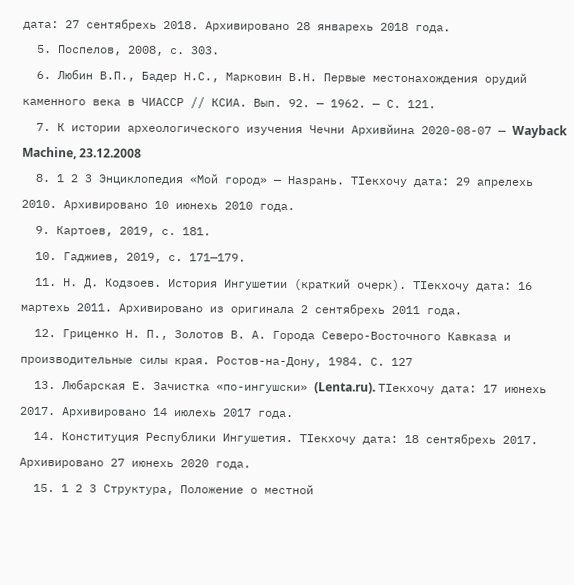дата: 27 сентябрехь 2018. Архивировано 28 январехь 2018 года.
  5. Поспелов, 2008, с. 303.
  6. Любин В.П., Бадер Н.С., Марковин В.Н. Первые местонахождения орудий каменного века в ЧИАССР // КСИА. Вып. 92. — 1962. — С. 121.
  7. К истории археологического изучения Чечни Архивйина 2020-08-07 — Wayback Machine, 23.12.2008
  8. 1 2 3 Энциклопедия «Мой город» — Назрань. ТӀекхочу дата: 29 апрелехь 2010. Архивировано 10 июнехь 2010 года.
  9. Картоев, 2019, с. 181.
  10. Гаджиев, 2019, с. 171—179.
  11. Н. Д. Кодзоев. История Ингушетии (краткий очерк). ТӀекхочу дата: 16 мартехь 2011. Архивировано из оригинала 2 сентябрехь 2011 года.
  12. Гриценко Н. П., Золотов В. А. Города Северо-Восточного Кавказа и производительные силы края. Ростов-на-Дону, 1984. С. 127
  13. Любарская Е. Зачистка «по-ингушски» (Lenta.ru). ТӀекхочу дата: 17 июнехь 2017. Архивировано 14 июлехь 2017 года.
  14. Конституция Республики Ингушетия. ТӀекхочу дата: 18 сентябрехь 2017. Архивировано 27 июнехь 2020 года.
  15. 1 2 3 Структура, Положение о местной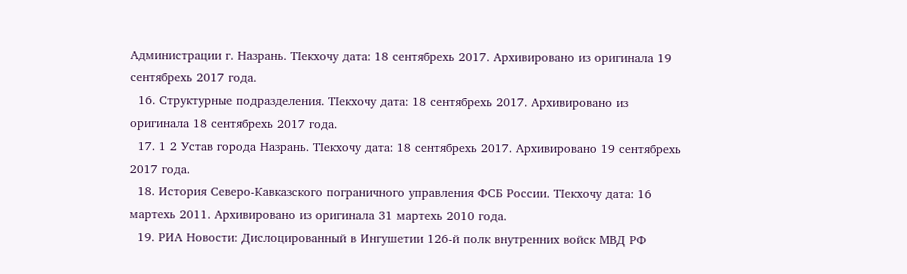Администрации г. Назрань. ТӀекхочу дата: 18 сентябрехь 2017. Архивировано из оригинала 19 сентябрехь 2017 года.
  16. Структурные подразделения. ТӀекхочу дата: 18 сентябрехь 2017. Архивировано из оригинала 18 сентябрехь 2017 года.
  17. 1 2 Устав города Назрань. ТӀекхочу дата: 18 сентябрехь 2017. Архивировано 19 сентябрехь 2017 года.
  18. История Северо-Кавказского пограничного управления ФСБ России. ТӀекхочу дата: 16 мартехь 2011. Архивировано из оригинала 31 мартехь 2010 года.
  19. РИА Новости: Дислоцированный в Ингушетии 126-й полк внутренних войск МВД РФ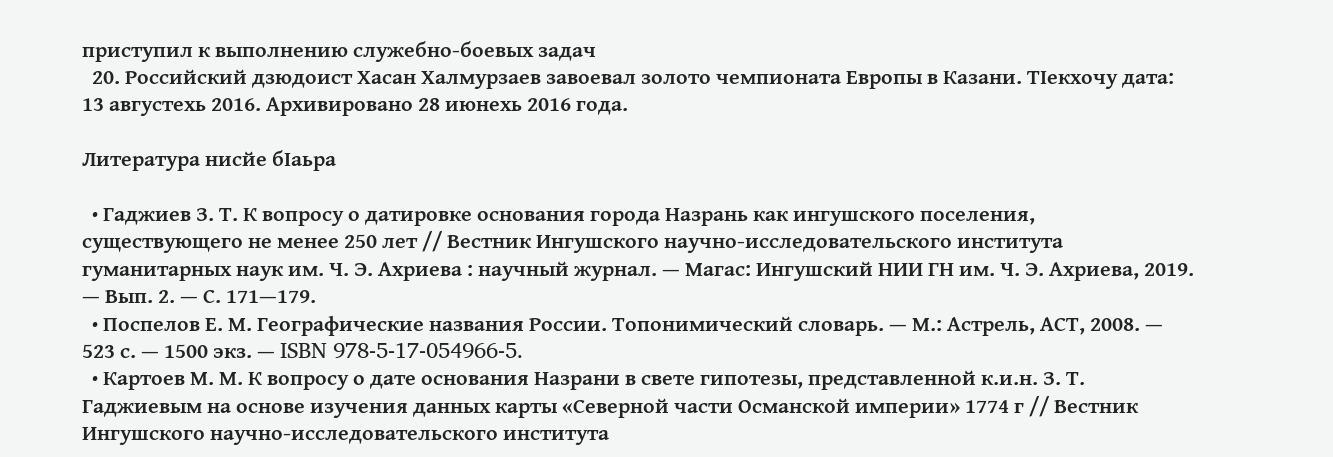приступил к выполнению служебно-боевых задач
  20. Российский дзюдоист Хасан Халмурзаев завоевал золото чемпионата Европы в Казани. ТӀекхочу дата: 13 августехь 2016. Архивировано 28 июнехь 2016 года.

Литература нисйе бӀаьра

  • Гаджиев З. Т. К вопросу о датировке основания города Назрань как ингушского поселения, существующего не менее 250 лет // Вестник Ингушского научно-исследовательского института гуманитарных наук им. Ч. Э. Ахриева : научный журнал. — Магас: Ингушский НИИ ГН им. Ч. Э. Ахриева, 2019. — Вып. 2. — С. 171—179.
  • Поспелов Е. М. Географические названия России. Топонимический словарь. — М.: Астрель, АСТ, 2008. — 523 с. — 1500 экз. — ISBN 978-5-17-054966-5.
  • Картоев М. М. К вопросу о дате основания Назрани в свете гипотезы, представленной к.и.н. З. Т. Гаджиевым на основе изучения данных карты «Северной части Османской империи» 1774 г // Вестник Ингушского научно-исследовательского института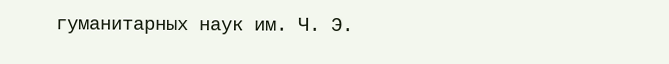гуманитарных наук им. Ч. Э.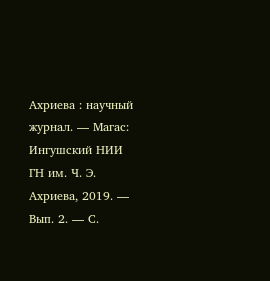Ахриева : научный журнал. — Магас: Ингушский НИИ ГН им. Ч. Э. Ахриева, 2019. — Вып. 2. — С.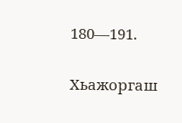180—191.

Хьажоргаш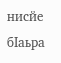нисйе бӀаьра